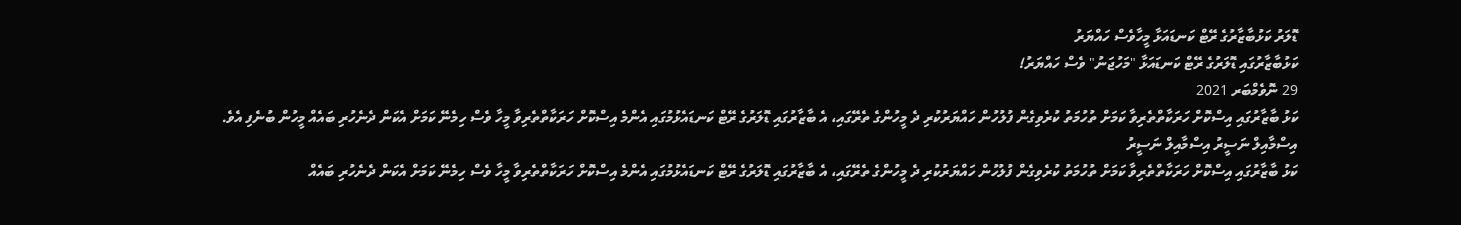ޑޮލަރު ކަޅުބާޒާރުގެ ރޭޓް ކަނޑައަޅާ މީހާވެސް ހައްޔަރު
ކަޅުބާޒާރުގައި ޑޮލަރުގެ ރޭޓް ކަނޑައަޅާ "މަހުޖަނު" ވެސް ހައްޔަރު!
29 ނޮވެމްބަރ 2021
ކަޅު ބާޒާރުގައި އިސްކޮށް ހަރަކާތްތެރިވާ ކަމަށް ތުހުމަތު ކުރެވިގެން ފުލުހުން ހައްޔަރުކުރި ދެ މީހުންގެ ތެރޭގައި، އެ ބާޒާރުގައި ޑޮލަރުގެ ރޭޓް ކަނޑައެޅުމުގައި އެންމެ އިސްކޮށް ހަރަކާތްތެރިވާ މީހާ ވެސް ހިމެނޭ ކަމަށް އެކަން ދެނެހުރި ބައެއް މީހުން ބުނެފި އެވެ.
އިސްމާއިލް ނަސީރު އިސްމާއިލް ނަސީރު
ކަޅު ބާޒާރުގައި އިސްކޮށް ހަރަކާތްތެރިވާ ކަމަށް ތުހުމަތު ކުރެވިގެން ފުލުހުން ހައްޔަރުކުރި ދެ މީހުންގެ ތެރޭގައި، އެ ބާޒާރުގައި ޑޮލަރުގެ ރޭޓް ކަނޑައެޅުމުގައި އެންމެ އިސްކޮށް ހަރަކާތްތެރިވާ މީހާ ވެސް ހިމެނޭ ކަމަށް އެކަން ދެނެހުރި ބައެއް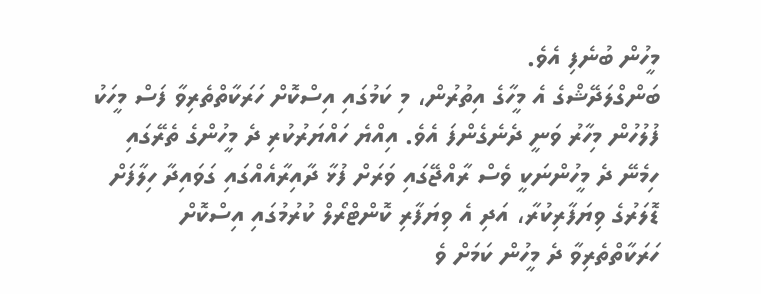މީހުން ބުނެފި އެވެ.
ބަންގްލަދޭޝްގެ އެ މީހާގެ އިތުރުން، މި ކަމުގައި އިސްކޮށް ހަރަކާތްތެރިވާ ފަސް މީހަކު ފުލުހުން މިހާރު ވަނީ ދެނެގެންފަ އެވެ. އިއްޔެ ހައްޔަރުކުރި ދެ މީހުންގެ ތެރޭގައި ހިމެނޭ ދެ މީހުންނަކީ ވެސް ރާއްޖޭގައި ވަރަށް ފުޅާ ދާއިރާއެއްގައި ގަވައިދާ ހިލާފަށް ޑޮލަރުގެ ވިޔަފާރިކުރާ، އަދި އެ ވިޔަފާރި ކޮންޓްރޯލް ކުރުމުގައި އިސްކޮށް ހަރަކާތްތެރިވާ ދެ މީހުން ކަމަށް ވެ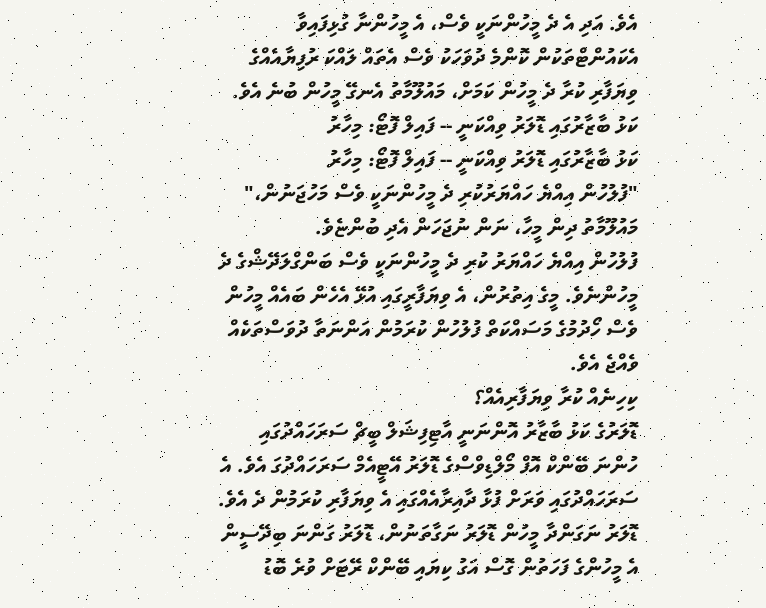އެވެ. އަދި އެ ދެ މީހުންނަކީ ވެސް، އެ މީހުންނާ ގުޅިފައިވާ އެކައުންޓްތަކުން ކޮންމެ ދުވަހަކު ވެސް އެތައް ލައްކަ ރުފިޔާއެއްގެ ވިޔަފާރި ކުރާ ދެ މީހުން ކަމަށް، މައުލޫމާތު އެނގޭ މީހުން ބުނެ އެވެ.
ކަޅު ބާޒާރުގައި ޑޮލަރު ވިއްކަނީ -- ފައިލް ފޮޓޯ: މިހާރު
ކަޅު ބާޒާރުގައި ޑޮލަރު ވިއްކަނީ -- ފައިލް ފޮޓޯ: މިހާރު
"ފުލުހުން އިއްޔެ ހައްޔަރުކުރި ދެ މީހުންނަކީ ވެސް މަހުޖަނުން،" މައުލޫމާތު ދިން މީހާ، ނަން ނުޖަހަން އެދި ބުންޏެވެ.
ފުލުހުން އިއްޔެ ހައްޔަރު ކުރި ދެ މީހުންނަކީ ވެސް ބަންގްލަދޭޝްގެ ދެ މީހުންނެވެ. މީގެ އިތުރުން، އެ ވިޔަފާރީގައި އުޅޭ އެހެން ބައެއް މީހުން ވެސް ހޯދުމުގެ މަސައްކަތް ފުލުހުން ކުރަމުން އަންނަތާ ދުވަސްތަކެއް ވެއްޖެ އެވެ.
ކިހިނެއް ކުރާ ވިޔަފާރިއެއް؟
ޑޮލަރުގެ ކަޅު ބާޒާރު އޮންނަނީ އާޓިފިޝަލް ބީޗް ސަރަހައްދުގައި ހުންނަ ބޭންކް އޮފް މޯލްޑިވްސްގެ ޑޮލަރު އޭޓީއެމް ސަރަހައްދުގަ އެވެ. އެ ސަރަހައްދުގައި ވަރަށް ފުޅާ ދާއިރާއެއްގައި އެ ވިޔަފާރި ކުރަމުން ދެ އެވެ. ޑޮލަރު ނަގަންދާ މީހުން ޑޮލަރު ނަގާތަނުން، ޑޮލަރު ގަންނަ ބިދޭސީން އެ މީހުންގެ ފަހަތުން ގޮސް އަގު ކިޔައި ބޭންކް ރޭޓަށް ވުރެ ބޮޑު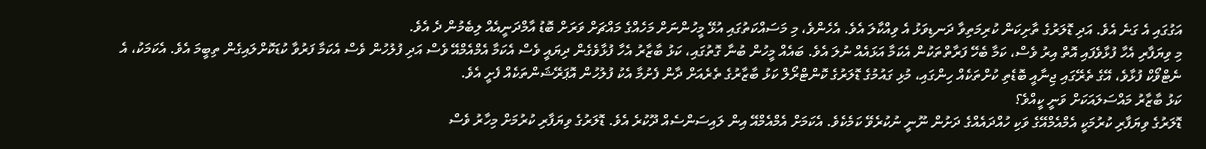އަގުގައި އެ ގަނެ އެވެ. އަދި ޑޮލަރުގެ ތާށިކަން ކުރިމަތިވާ ދަނޑިވަޅު އެ ވިއްކާލަ އެވެ. އެހެންވެ، މި މަސައްކަތުގައި އުޅޭ މީހުންނަށް މަހެއްގެ މައްޗަށް ވަރަށް ބޮޑު އާމްދަނީއެއް ލިބެމުން ދެ އެވެ.
މި ވިޔަފާރި އެހާ ފުޅާވެފައި އޮތް އިރު ވެސް، ކަމާ ބެހޭ ފަރާތްތަކުން އެކަމާ އަޅައެއް ނުލަ އެވެ. ބައެއް މީހުން ބުނާ ގޮތުގައި، ކަޅު ބާޒާރު އެހާ ފުޅާވެގެން ދިޔައީ ވެސް އެކަމާ އެމްއެމްއޭ ވެސް އަދި ފުލުހުން ވެސް އެކަމާ ފަރުވާ ކުޑަކޮށްލައިގެން ތިބީމަ އެވެ. އެކަމަކު، އެ ނެޓްވޯކް ފުޅާވެ، އޭގެ ތެރޭގައި ޖިނާއީ ބޮޑެތި ކުށްތަކެއް ހިންގައި، މުޅި ގައުމުގެ ޑޮލަރުގެ ކޮންޓްރޯލް ކަޅު ބާޒާރުގެ ތެރެއަށް ދާން ފެށުމާ އެކު ފުލުހުން އޮޕަރޭޝަންތަކެއް ފެށީ އެވެ.
ކަޅު ބާޒާރު މައްސަލައަކަށް ވަނީ ކީއްވެ؟
ޑޮލަރުގެ ވިޔަފާރި ކުރުމަކީ އެމްއެމްއޭގެ ވަކި ހުއްދައެއްގެ ދަށުން ނޫނީ ނުކުރެވޭ ކަމެކެވެ. އެކަމަށް އެމްއެމްއޭ އިން ލައިސަންސެއް ދޫކުރެ އެވެ. ޑޮލަރުގެ ވިޔަފާރި ކުރުމަށް މިހާރު ވެސް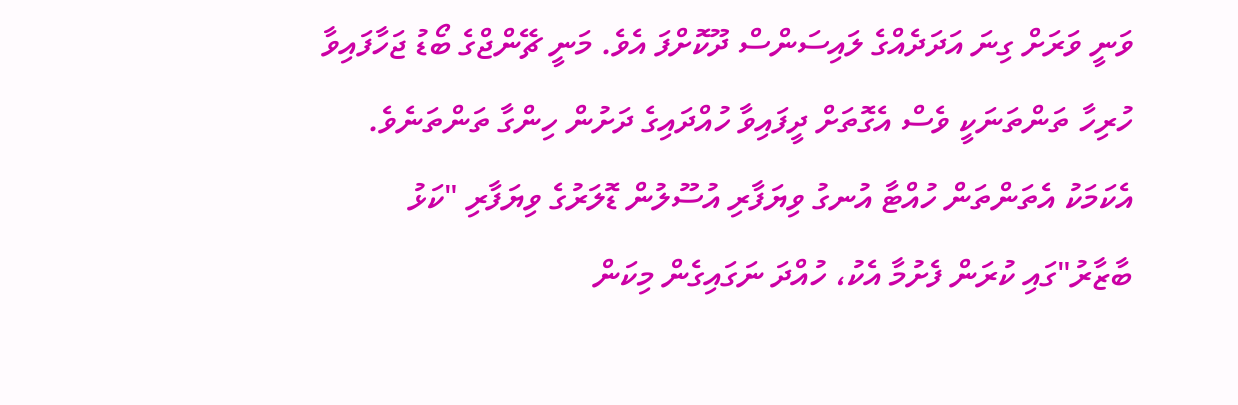ވަނީ ވަރަށް ގިނަ އަދަދެއްގެ ލައިސަންސް ދޫކޮށްފަ އެވެ. މަނީ ޗޭންޖްގެ ބޯޑު ޖަހާފައިވާ ހުރިހާ ތަންތަނަކީ ވެސް އެގޮތަށް ދީފައިވާ ހުއްދައިގެ ދަށުން ހިންގާ ތަންތަނެވެ.
އެކަމަކު އެތަންތަން ހުއްޓާ އުނގު ވިޔަފާރި އުސޫލުން ޑޮލަރުގެ ވިޔަފާރި "ކަޅު ބާޒާރު"ގައި ކުރަން ފެށުމާ އެކު، ހުއްދަ ނަގައިގެން މިކަން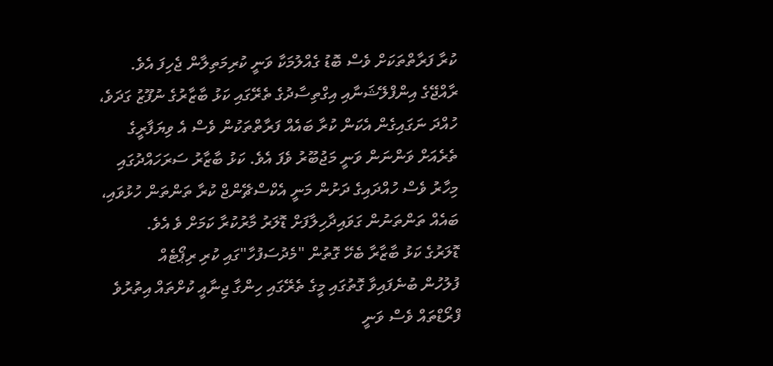ކުރާ ފަރާތްތަކަށް ވެސް ބޮޑު ގެއްލުމަކާ ވަނީ ކުރިމަތިލާން ޖެހިފަ އެވެ. ރާއްޖޭގެ އިންފްލޭޝަނާއި އިގްތިސާދުގެ ތެރޭގައި ކަޅު ބާޒާރުގެ ނުފޫޒު ގަދަވެ، ހުއްދަ ނަގައިގެން އެކަން ކުރާ ބައެއް ފަރާތްތަކުން ވެސް އެ ވިޔަފާރީގެ ތެރެއަށް ވަންނަން ވަނީ މަޖުބޫރު ވެފަ އެވެ. ކަޅު ބާޒާރު ސަރަހައްދުގައި މިހާރު ވެސް ހުއްދައިގެ ދަށުން މަނީ އެކްސްޗޭންޖް ކުރާ ތަންތަން ހުޅުވައި، ބައެއް ތަންތަނުން ގަވައިދާހިލާފަށް ޑޮލަރު މާރުކުރާ ކަމަށް ވެ އެވެ.
ޑޮލަރުގެ ކަޅު ބާޒާރާ ބެހޭ ގޮތުން "މެދުސަފުހާ"ގައި ކުރި ރިޕޯޓެއް
ފުލުހުން ބުނެފައިވާ ގޮތުގައި މީގެ ތެރޭގައި ހިންގާ ޖިނާއީ ކުށްތައް އިތުރުވެ ފްރޯޑްތައް ވެސް ވަނީ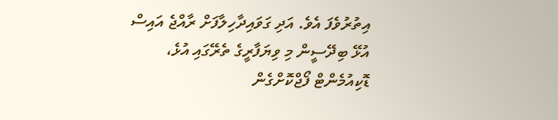އިތުރުވެފަ އެވެ. އަދި ގަވައިދާހިލާފަށް ރާއްޖެ އައިސް އުޅޭ ބިދޭސީން މި ވިޔަފާރީގެ ތެރޭގައި އުޅެ، ޑޮކިއުމެންޓް ފޯޖްކޮށްގެން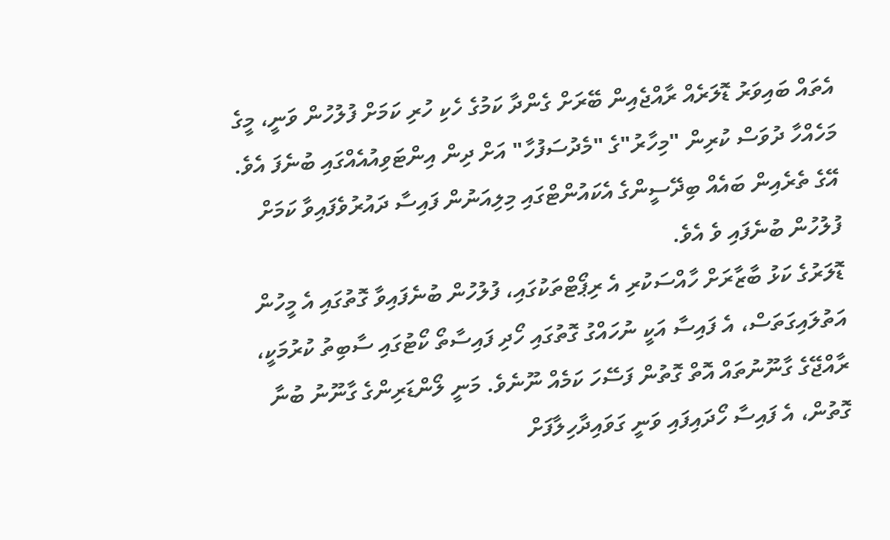އެތައް ބައިވަރު ޑޮލަރެއް ރާއްޖެއިން ބޭރަށް ގެންދާ ކަމުގެ ހެކި ހުރި ކަމަށް ފުލުހުން ވަނީ، މީގެ މަހެއްހާ ދުވަސް ކުރިން "މިހާރު"ގެ "މެދުސަފުހާ" އަށް ދިން އިންޓަވިއުއެއްގައި ބުނެފަ އެވެ. އޭގެ ތެރެއިން ބައެއް ބިދޭސީންގެ އެކައުންޓްގައި މިލިއަނުން ފައިސާ ދައުރުވެފައިވާ ކަމަށް ފުލުހުން ބުނެފައި ވެ އެވެ.
ޑޮލަރުގެ ކަޅު ބާޒާރަށް ހާއްސަކުރި އެ ރިޕޯޓްތަކުގައި، ފުލުހުން ބުނެފައިވާ ގޮތުގައި އެ މީހުން އަތުލައިގަތަސް، އެ ފައިސާ އަކީ ނުހައްގު ގޮތުގައި ހޯދި ފައިސާތޯ ކޯޓުގައި ސާބިތު ކުރުމަކީ، ރާއްޖޭގެ ގާނޫނުތައް އޮތް ގޮތުން ފަސޭހަ ކަމެއް ނޫނެވެ. މަނީ ލޯންޑަރިންގެ ގާނޫނު ބުނާ ގޮތުން، އެ ފައިސާ ހޯދައިފައި ވަނީ ގަވައިދާހިލާފަށް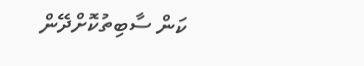ކަން ސާބިތުކޮށްދޭން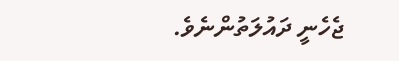ޖެހެނީ ދައުލަތުންނެވެ.